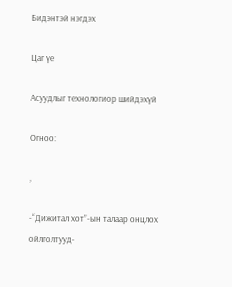Бидэнтэй нэгдэх

Цаг үе

Асуудлыг технологиор шийдэхүй

Огноо:

,

-“Дижитал хот”-ын талаар онцлох ойлголтууд-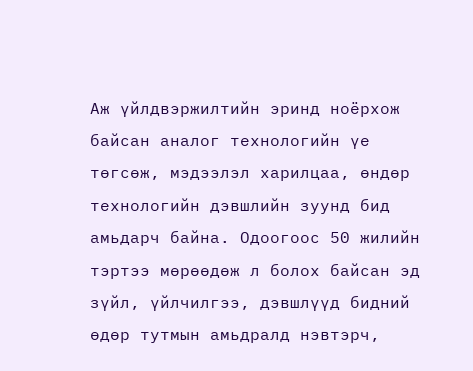Аж үйлдвэржилтийн эринд ноёрхож байсан аналог технологийн үе төгсөж, мэдээлэл харилцаа, өндөр технологийн дэвшлийн зуунд бид амьдарч байна. Одоогоос 50 жилийн тэртээ мөрөөдөж л болох байсан эд зүйл, үйлчилгээ, дэвшлүүд бидний өдөр тутмын амьдралд нэвтэрч,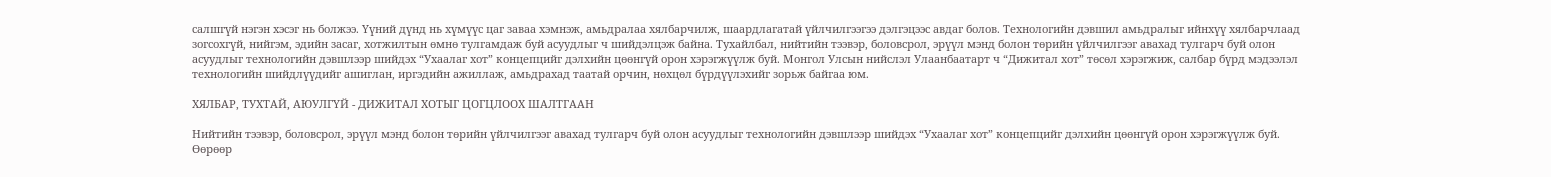салшгүй нэгэн хэсэг нь болжээ. Үүний дүнд нь хүмүүс цаг заваа хэмнэж, амьдралаа хялбарчилж, шаардлагатай үйлчилгээгээ дэлгэцээс авдаг болов. Технологийн дэвшил амьдралыг ийнхүү хялбарчлаад зогсохгүй, нийгэм, эдийн засаг, хотжилтын өмнө тулгамдаж буй асуудлыг ч шийдэлцэж байна. Тухайлбал, нийтийн тээвэр, боловсрол, эрүүл мэнд болон төрийн үйлчилгээг авахад тулгарч буй олон асуудлыг технологийн дэвшлээр шийдэх “Ухаалаг хот” концепцийг дэлхийн цөөнгүй орон хэрэгжүүлж буй. Монгол Улсын нийслэл Улаанбаатарт ч “Дижитал хот” төсөл хэрэгжиж, салбар бүрд мэдээлэл технологийн шийдлүүдийг ашиглан, иргэдийн ажиллаж, амьдрахад таатай орчин, нөхцөл бүрдүүлэхийг зорьж байгаа юм.

ХЯЛБАР, ТУХТАЙ, АЮУЛГҮЙ - ДИЖИТАЛ ХОТЫГ ЦОГЦЛООХ ШАЛТГААН

Нийтийн тээвэр, боловсрол, эрүүл мэнд болон төрийн үйлчилгээг авахад тулгарч буй олон асуудлыг технологийн дэвшлээр шийдэх “Ухаалаг хот” концепцийг дэлхийн цөөнгүй орон хэрэгжүүлж буй. Өөрөөр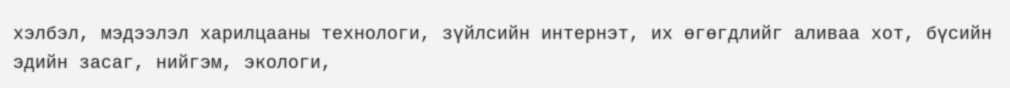хэлбэл, мэдээлэл харилцааны технологи, зүйлсийн интернэт, их өгөгдлийг аливаа хот, бүсийн эдийн засаг, нийгэм, экологи,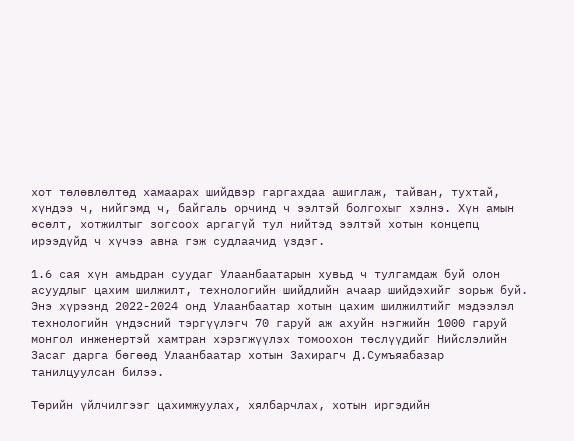хот төлөвлөлтөд хамаарах шийдвэр гаргахдаа ашиглаж, тайван, тухтай, хүндээ ч, нийгэмд ч, байгаль орчинд ч ээлтэй болгохыг хэлнэ. Хүн амын өсөлт, хотжилтыг зогсоох аргагүй тул нийтэд ээлтэй хотын концепц ирээдүйд ч хүчээ авна гэж судлаачид үздэг.

1.6 сая хүн амьдран суудаг Улаанбаатарын хувьд ч тулгамдаж буй олон асуудлыг цахим шилжилт, технологийн шийдлийн ачаар шийдэхийг зорьж буй. Энэ хүрээнд 2022-2024 онд Улаанбаатар хотын цахим шилжилтийг мэдээлэл технологийн үндэсний тэргүүлэгч 70 гаруй аж ахуйн нэгжийн 1000 гаруй монгол инженертэй хамтран хэрэгжүүлэх томоохон төслүүдийг Нийслэлийн Засаг дарга бөгөөд Улаанбаатар хотын Захирагч Д.Сумъяабазар танилцуулсан билээ.

Төрийн үйлчилгээг цахимжуулах, хялбарчлах, хотын иргэдийн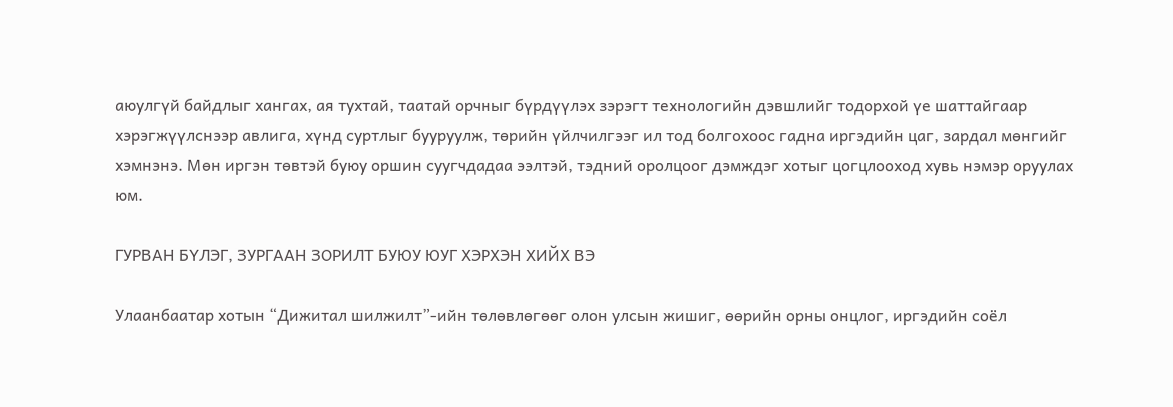аюулгүй байдлыг хангах, ая тухтай, таатай орчныг бүрдүүлэх зэрэгт технологийн дэвшлийг тодорхой үе шаттайгаар хэрэгжүүлснээр авлига, хүнд суртлыг бууруулж, төрийн үйлчилгээг ил тод болгохоос гадна иргэдийн цаг, зардал мөнгийг хэмнэнэ. Мөн иргэн төвтэй буюу оршин суугчдадаа ээлтэй, тэдний оролцоог дэмждэг хотыг цогцлооход хувь нэмэр оруулах юм.

ГУРВАН БҮЛЭГ, ЗУРГААН ЗОРИЛТ БУЮУ ЮУГ ХЭРХЭН ХИЙХ ВЭ

Улаанбаатар хотын “Дижитал шилжилт”-ийн төлөвлөгөөг олон улсын жишиг, өөрийн орны онцлог, иргэдийн соёл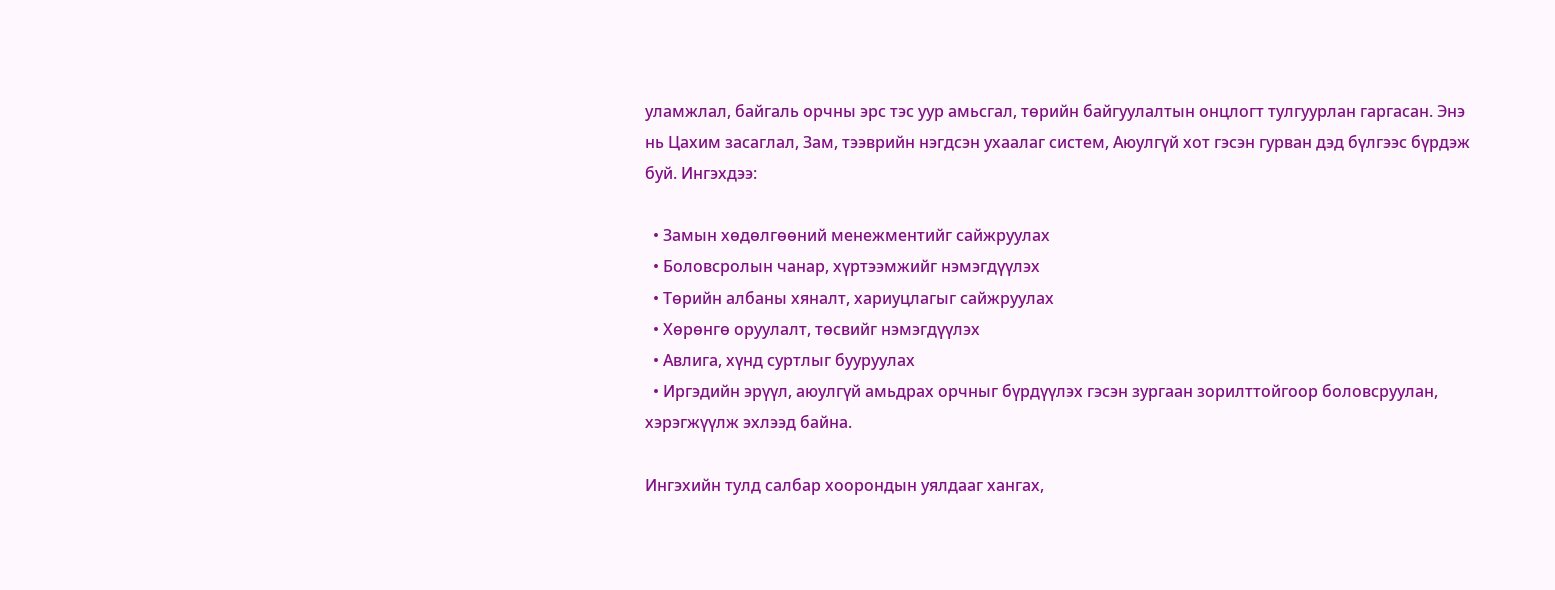уламжлал, байгаль орчны эрс тэс уур амьсгал, төрийн байгуулалтын онцлогт тулгуурлан гаргасан. Энэ нь Цахим засаглал, Зам, тээврийн нэгдсэн ухаалаг систем, Аюулгүй хот гэсэн гурван дэд бүлгээс бүрдэж буй. Ингэхдээ:

  • Замын хөдөлгөөний менежментийг сайжруулах
  • Боловсролын чанар, хүртээмжийг нэмэгдүүлэх
  • Төрийн албаны хяналт, хариуцлагыг сайжруулах
  • Хөрөнгө оруулалт, төсвийг нэмэгдүүлэх
  • Авлига, хүнд суртлыг бууруулах
  • Иргэдийн эрүүл, аюулгүй амьдрах орчныг бүрдүүлэх гэсэн зургаан зорилттойгоор боловсруулан, хэрэгжүүлж эхлээд байна.

Ингэхийн тулд салбар хоорондын уялдааг хангах,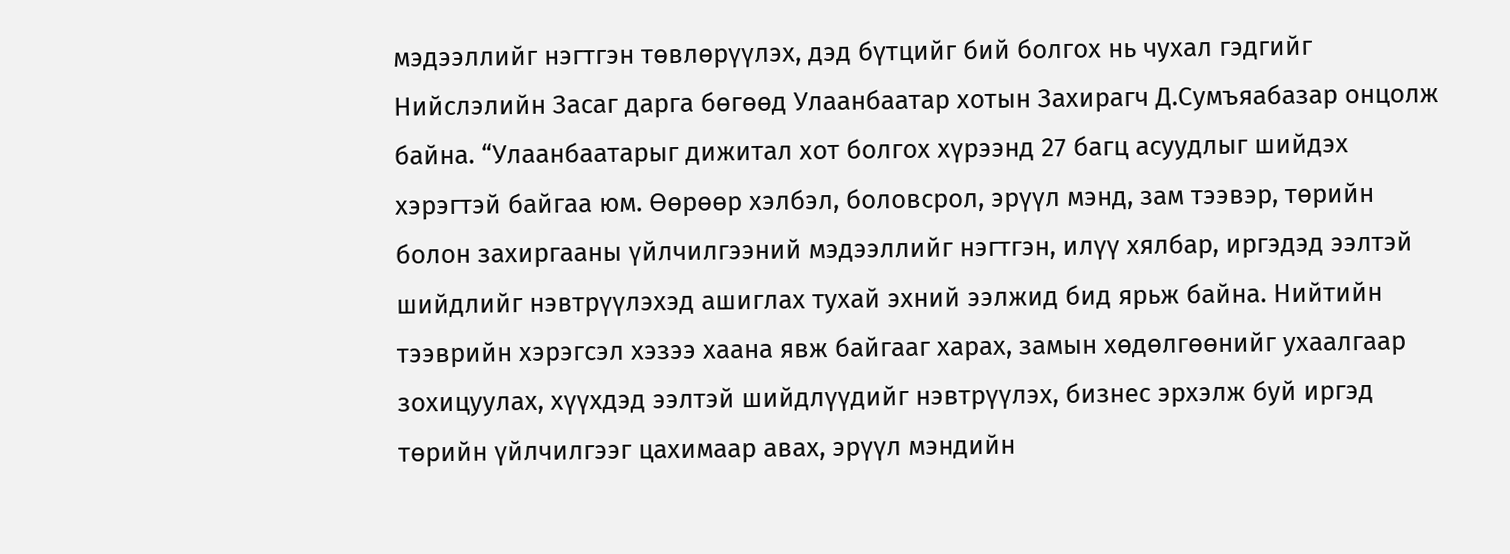мэдээллийг нэгтгэн төвлөрүүлэх, дэд бүтцийг бий болгох нь чухал гэдгийг Нийслэлийн Засаг дарга бөгөөд Улаанбаатар хотын Захирагч Д.Сумъяабазар онцолж байна. “Улаанбаатарыг дижитал хот болгох хүрээнд 27 багц асуудлыг шийдэх хэрэгтэй байгаа юм. Өөрөөр хэлбэл, боловсрол, эрүүл мэнд, зам тээвэр, төрийн болон захиргааны үйлчилгээний мэдээллийг нэгтгэн, илүү хялбар, иргэдэд ээлтэй шийдлийг нэвтрүүлэхэд ашиглах тухай эхний ээлжид бид ярьж байна. Нийтийн тээврийн хэрэгсэл хэзээ хаана явж байгааг харах, замын хөдөлгөөнийг ухаалгаар зохицуулах, хүүхдэд ээлтэй шийдлүүдийг нэвтрүүлэх, бизнес эрхэлж буй иргэд төрийн үйлчилгээг цахимаар авах, эрүүл мэндийн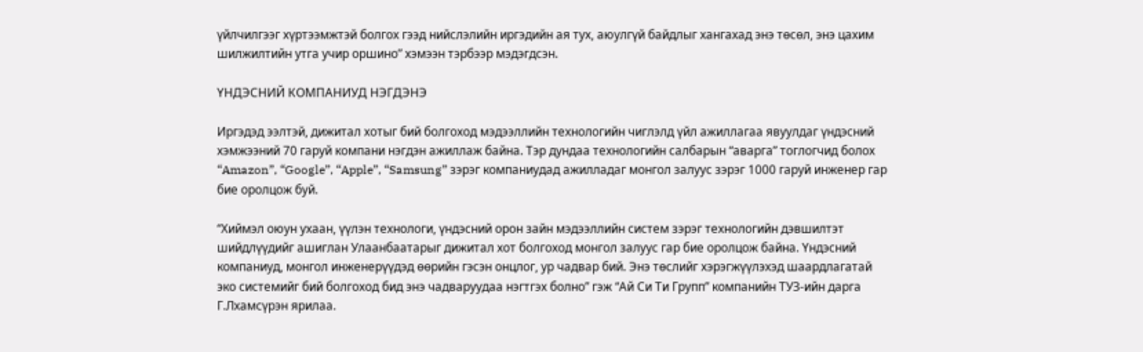үйлчилгээг хүртээмжтэй болгох гээд нийслэлийн иргэдийн ая тух, аюулгүй байдлыг хангахад энэ төсөл, энэ цахим шилжилтийн утга учир оршино” хэмээн тэрбээр мэдэгдсэн.

ҮНДЭСНИЙ КОМПАНИУД НЭГДЭНЭ

Иргэдэд ээлтэй, дижитал хотыг бий болгоход мэдээллийн технологийн чиглэлд үйл ажиллагаа явуулдаг үндэсний хэмжээний 70 гаруй компани нэгдэн ажиллаж байна. Тэр дундаа технологийн салбарын “аварга” тоглогчид болох “Amazon”, “Google”, “Apple”, “Samsung” зэрэг компаниудад ажилладаг монгол залуус зэрэг 1000 гаруй инженер гар бие оролцож буй.

“Хиймэл оюун ухаан, үүлэн технологи, үндэсний орон зайн мэдээллийн систем зэрэг технологийн дэвшилтэт шийдлүүдийг ашиглан Улаанбаатарыг дижитал хот болгоход монгол залуус гар бие оролцож байна. Үндэсний компаниуд, монгол инженерүүдэд өөрийн гэсэн онцлог, ур чадвар бий. Энэ төслийг хэрэгжүүлэхэд шаардлагатай эко системийг бий болгоход бид энэ чадваруудаа нэгтгэх болно” гэж “Ай Си Ти Групп” компанийн ТУЗ-ийн дарга Г.Лхамсүрэн ярилаа.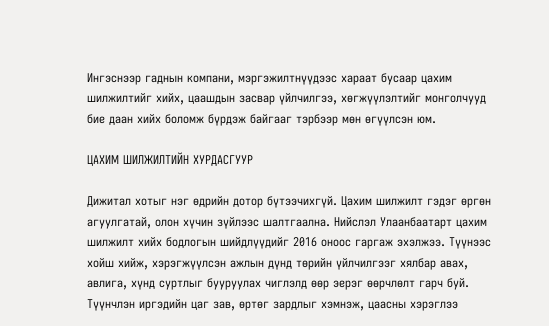Ингэснээр гаднын компани, мэргэжилтнүүдээс хараат бусаар цахим шилжилтийг хийх, цаашдын засвар үйлчилгээ, хөгжүүлэлтийг монголчууд бие даан хийх боломж бүрдэж байгааг тэрбээр мөн өгүүлсэн юм.

ЦАХИМ ШИЛЖИЛТИЙН ХУРДАСГУУР

Дижитал хотыг нэг өдрийн дотор бүтээчихгүй. Цахим шилжилт гэдэг өргөн агуулгатай, олон хүчин зүйлээс шалтгаална. Нийслэл Улаанбаатарт цахим шилжилт хийх бодлогын шийдлүүдийг 2016 оноос гаргаж эхэлжээ. Түүнээс хойш хийж, хэрэгжүүлсэн ажлын дүнд төрийн үйлчилгээг хялбар авах, авлига, хүнд суртлыг бууруулах чиглэлд өөр эерэг өөрчлөлт гарч буй. Түүнчлэн иргэдийн цаг зав, өртөг зардлыг хэмнэж, цаасны хэрэглээ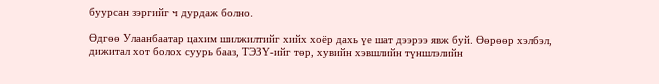буурсан зэргийг ч дурдаж болно.

Өдгөө Улаанбаатар цахим шилжилтийг хийх хоёр дахь үе шат дээрээ явж буй. Өөрөөр хэлбэл, дижитал хот болох суурь бааз, ТЭЗҮ-ийг төр, хувийн хэвшлийн түншлэлийн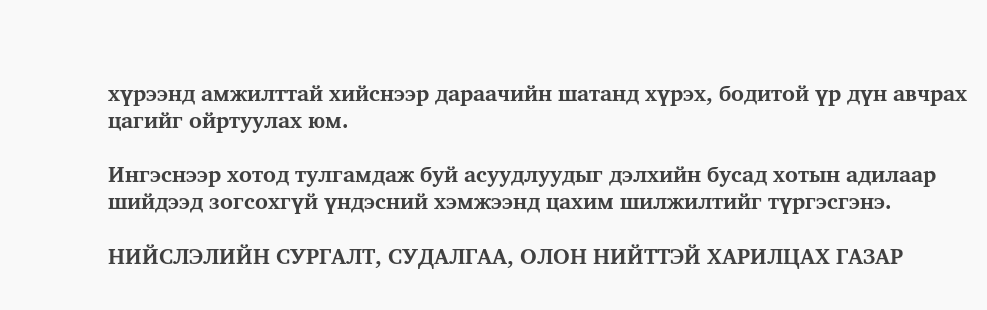хүрээнд амжилттай хийснээр дараачийн шатанд хүрэх, бодитой үр дүн авчрах цагийг ойртуулах юм.

Ингэснээр хотод тулгамдаж буй асуудлуудыг дэлхийн бусад хотын адилаар шийдээд зогсохгүй үндэсний хэмжээнд цахим шилжилтийг түргэсгэнэ.

НИЙСЛЭЛИЙН СУРГАЛТ, СУДАЛГАА, ОЛОН НИЙТТЭЙ ХАРИЛЦАХ ГАЗАР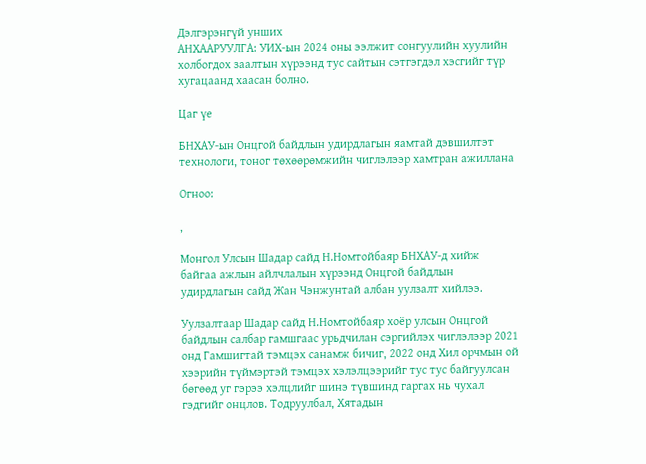Дэлгэрэнгүй унших
АНХААРУУЛГА: УИХ-ын 2024 оны ээлжит сонгуулийн хуулийн холбогдох заалтын хүрээнд тус сайтын сэтгэгдэл хэсгийг түр хугацаанд хаасан болно.

Цаг үе

БНХАУ-ын Онцгой байдлын удирдлагын яамтай дэвшилтэт технологи, тоног төхөөрөмжийн чиглэлээр хамтран ажиллана

Огноо:

,

Монгол Улсын Шадар сайд Н.Номтойбаяр БНХАУ-д хийж байгаа ажлын айлчлалын хүрээнд Онцгой байдлын удирдлагын сайд Жан Чэнжунтай албан уулзалт хийлээ.

Уулзалтаар Шадар сайд Н.Номтойбаяр хоёр улсын Онцгой байдлын салбар гамшгаас урьдчилан сэргийлэх чиглэлээр 2021 онд Гамшигтай тэмцэх санамж бичиг, 2022 онд Хил орчмын ой хээрийн түймэртэй тэмцэх хэлэлцээрийг тус тус байгуулсан бөгөөд уг гэрээ хэлцлийг шинэ түвшинд гаргах нь чухал гэдгийг онцлов. Тодруулбал, Хятадын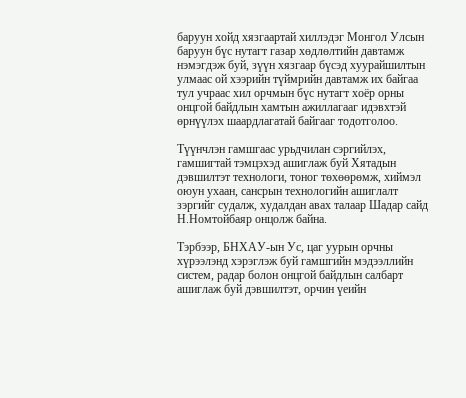баруун хойд хязгаартай хиллэдэг Монгол Улсын баруун бүс нутагт газар хөдлөлтийн давтамж нэмэгдэж буй, зүүн хязгаар бүсэд хуурайшилтын улмаас ой хээрийн түймрийн давтамж их байгаа тул учраас хил орчмын бүс нутагт хоёр орны онцгой байдлын хамтын ажиллагааг идэвхтэй өрнүүлэх шаардлагатай байгааг тодотголоо.

Түүнчлэн гамшгаас урьдчилан сэргийлэх, гамшигтай тэмцэхэд ашиглаж буй Хятадын дэвшилтэт технологи, тоног төхөөрөмж, хиймэл оюун ухаан, сансрын технологийн ашиглалт зэргийг судалж, худалдан авах талаар Шадар сайд Н.Номтойбаяр онцолж байна.

Тэрбээр, БНХАУ-ын Ус, цаг уурын орчны хүрээлэнд хэрэглэж буй гамшгийн мэдээллийн систем, радар болон онцгой байдлын салбарт ашиглаж буй дэвшилтэт, орчин үеийн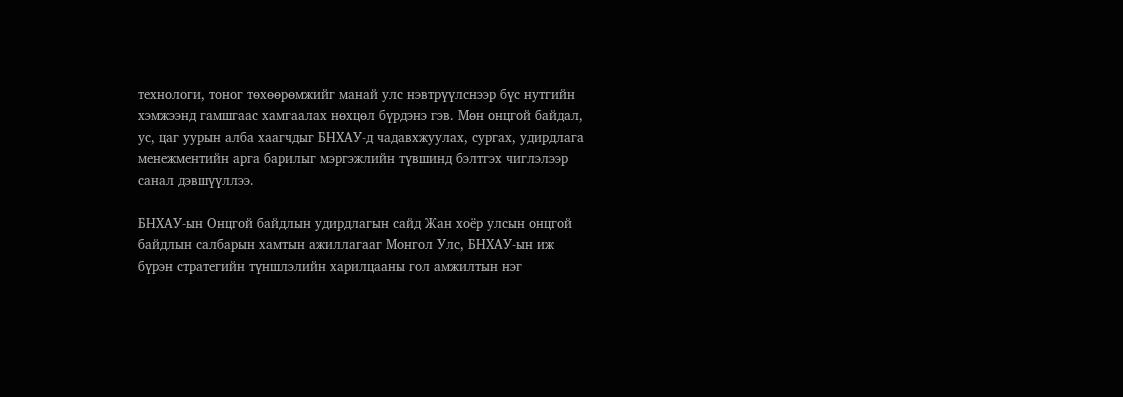технологи, тоног төхөөрөмжийг манай улс нэвтрүүлснээр бүс нутгийн хэмжээнд гамшгаас хамгаалах нөхцөл бүрдэнэ гэв. Мөн онцгой байдал, ус, цаг уурын алба хаагчдыг БНХАУ-д чадавхжуулах, сургах, удирдлага менежментийн арга барилыг мэргэжлийн түвшинд бэлтгэх чиглэлээр санал дэвшүүллээ.

БНХАУ-ын Онцгой байдлын удирдлагын сайд Жан хоёр улсын онцгой байдлын салбарын хамтын ажиллагааг Монгол Улс, БНХАУ-ын иж бүрэн стратегийн түншлэлийн харилцааны гол амжилтын нэг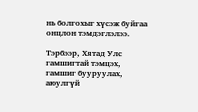нь болгохыг хүсэж буйгаа онцлон тэмдэглэлээ.

Тэрбээр, Хятад Улс гамшигтай тэмцэх, гамшиг бууруулах, аюулгүй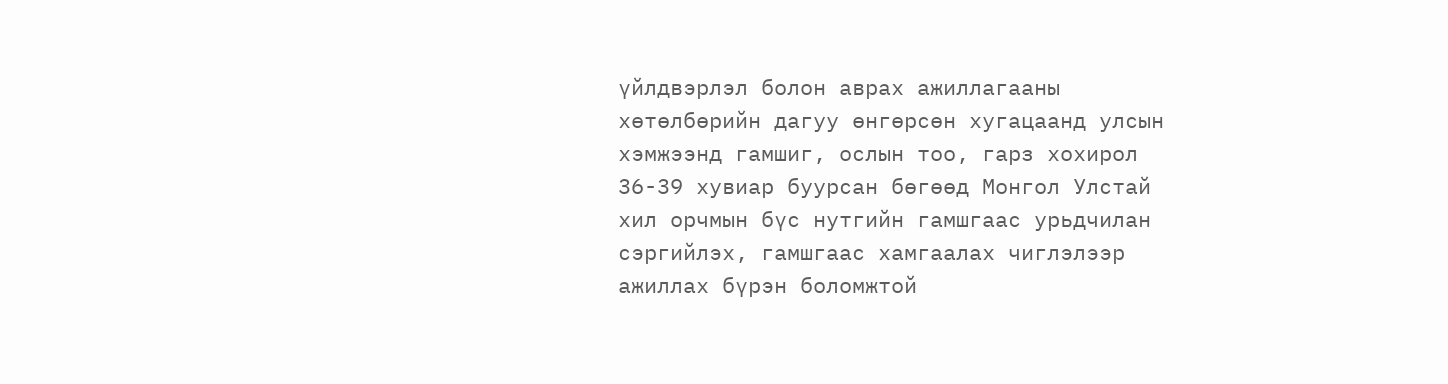үйлдвэрлэл болон аврах ажиллагааны хөтөлбөрийн дагуу өнгөрсөн хугацаанд улсын хэмжээнд гамшиг, ослын тоо, гарз хохирол 36-39 хувиар буурсан бөгөөд Монгол Улстай хил орчмын бүс нутгийн гамшгаас урьдчилан сэргийлэх, гамшгаас хамгаалах чиглэлээр ажиллах бүрэн боломжтой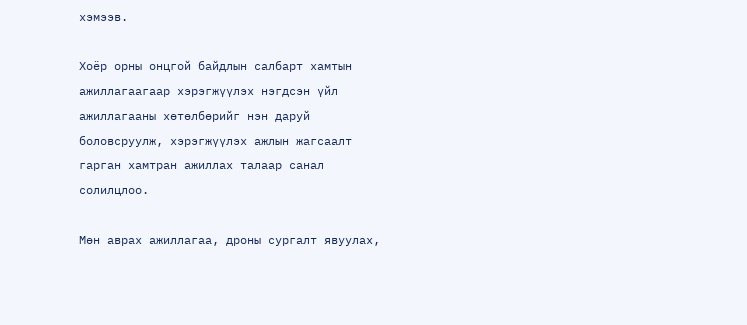хэмээв.

Хоёр орны онцгой байдлын салбарт хамтын ажиллагаагаар хэрэгжүүлэх нэгдсэн үйл ажиллагааны хөтөлбөрийг нэн даруй боловсруулж, хэрэгжүүлэх ажлын жагсаалт гарган хамтран ажиллах талаар санал солилцлоо.

Мөн аврах ажиллагаа, дроны сургалт явуулах,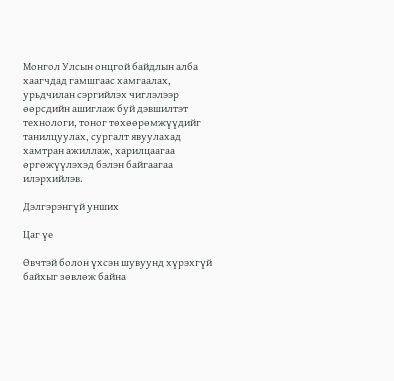Монгол Улсын онцгой байдлын алба хаагчдад гамшгаас хамгаалах, урьдчилан сэргийлэх чиглэлээр өөрсдийн ашиглаж буй дэвшилтэт технологи, тоног төхөөрөмжүүдийг танилцуулах, сургалт явуулахад хамтран ажиллаж, харилцаагаа өргөжүүлэхэд бэлэн байгаагаа илэрхийлэв.

Дэлгэрэнгүй унших

Цаг үе

Өвчтэй болон үхсэн шувуунд хүрэхгүй байхыг зөвлөж байна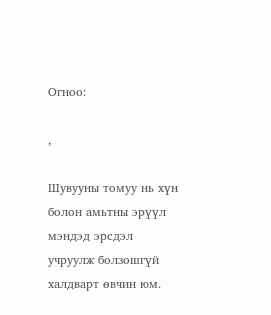Огноо:

,

Шувууны томуу нь хүн болон амьтны эрүүл мэндэд эрсдэл учруулж болзошгүй халдварт өвчин юм.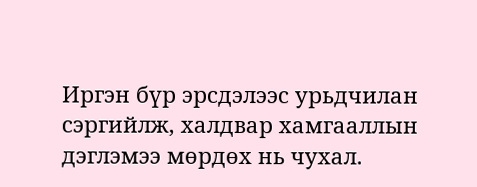Иргэн бүр эрсдэлээс урьдчилан сэргийлж, халдвар хамгааллын дэглэмээ мөрдөх нь чухал.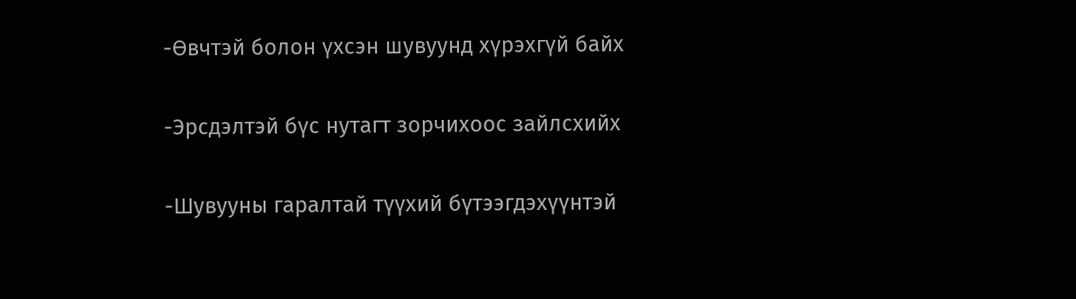-Өвчтэй болон үхсэн шувуунд хүрэхгүй байх

-Эрсдэлтэй бүс нутагт зорчихоос зайлсхийх

-Шувууны гаралтай түүхий бүтээгдэхүүнтэй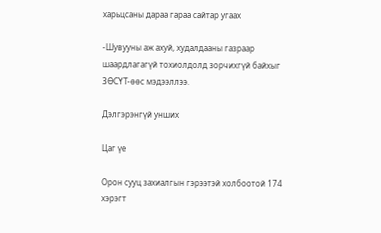харьцсаны дараа гараа сайтар угаах

-Шувууны аж ахуй, худалдааны газраар шаардлагагүй тохиолдолд зорчихгүй байхыг ЗӨСҮТ-өөс мэдээллээ.

Дэлгэрэнгүй унших

Цаг үе

Орон сууц захиалгын гэрээтэй холбоотой 174 хэрэгт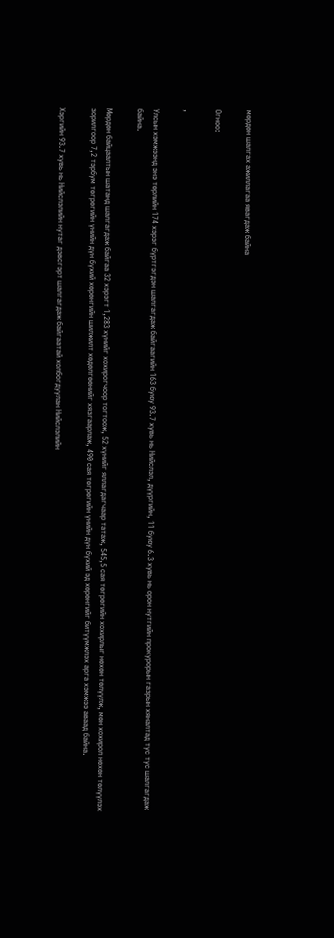мөрдөн шалгах ажиллагаа явагдаж байна

Огноо:

,

Улсын хэмжээнд энэ төрлийн 174 хэрэг бүртгэгдэн шалгагдаж байгаагийн 163 буюу 93.7 хувь нь Нийслэл, дүүргийн, 11 буюу 6.3 хувь нь орон нутгийн прокурорын газрын хяналтад тус тус шалгагдаж байна.

Мөрдөн байцаалтын шатанд шалгагдаж байгаа 32 хэрэгт 1,283 хүнийг хохирогчоор тогтоож, 52 хүнийг яллагдагчаар татаж, 545,5 сая төгрөгийн хохирлыг нөхөн төлүүлж, мөн хохирол нөхөн төлүүлэх зорилгоор 7,2 тэрбум төгрөгийн үнийн дүн бүхий хөрөнгийн шилжилт хөдөлгөөнийг хязгаарлаж, 490 сая төгрөгийн үнийн дүн бүхий эд хөрөнгийг битүүмжлэх арга хэмжээ аваад байна.

Хэргийн 93.7 хувь нь Нийслэлийн нутаг дэвсгэрт шалгагдаж байгаатай холбогдуулан Нийслэлийн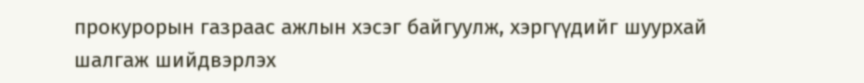прокурорын газраас ажлын хэсэг байгуулж, хэргүүдийг шуурхай шалгаж шийдвэрлэх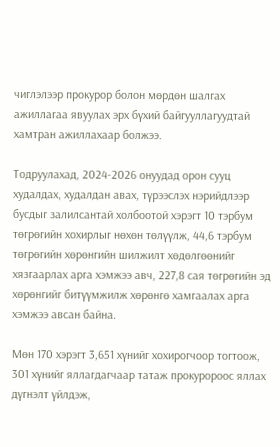чиглэлээр прокурор болон мөрдөн шалгах ажиллагаа явуулах эрх бүхий байгууллагуудтай хамтран ажиллахаар болжээ.

Тодруулахад, 2024-2026 онуудад орон сууц худалдах, худалдан авах, түрээслэх нэрийдлээр бусдыг залилсантай холбоотой хэрэгт 10 тэрбум төгрөгийн хохирлыг нөхөн төлүүлж, 44,6 тэрбум төгрөгийн хөрөнгийн шилжилт хөдөлгөөнийг хязгаарлах арга хэмжээ авч, 227,8 сая төгрөгийн эд хөрөнгийг битүүмжилж хөрөнгө хамгаалах арга хэмжээ авсан байна.

Мөн 170 хэрэгт 3,651 хүнийг хохирогчоор тогтоож, 301 хүнийг яллагдагчаар татаж прокуророос яллах дүгнэлт үйлдэж,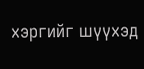хэргийг шүүхэд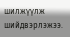шилжүүлж шийдвэрлэжээ.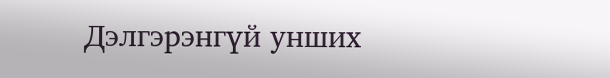Дэлгэрэнгүй унших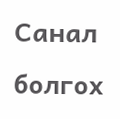Санал болгох